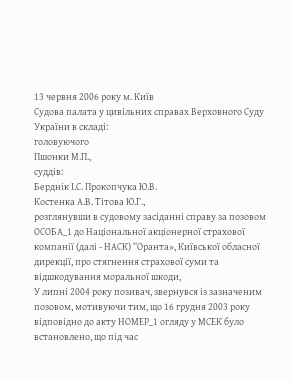13 червня 2006 року м. Київ
Судова палата у цивільних справах Верховного Суду України в складі:
головуючого
Пшонки М.П.,
суддів:
Берднік І.С. Прокопчука Ю.В.
Костенка А.В. Тітова Ю.Г.,
розглянувши в судовому засіданні справу за позовом ОСОБА_1 до Національної акціонерної страхової компанії (далі - НАСК) “Оранта», Київської обласної дирекції, про стягнення страхової суми та відшкодування моральної шкоди,
У липні 2004 року позивач, звернувся із зазначеним позовом, мотивуючи тим, що 16 грудня 2003 року відповідно до акту НОМЕР_1 огляду у МСЕК було встановлено, що під час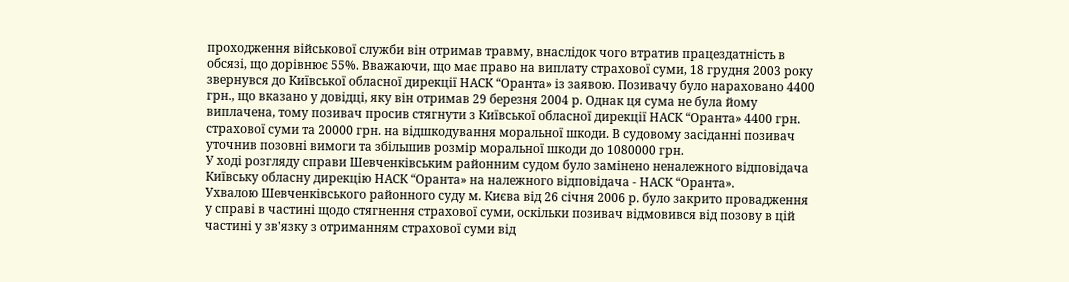проходження військової служби він отримав травму, внаслідок чого втратив працездатність в обсязі, що дорівнює 55%. Вважаючи, що має право на виплату страхової суми, 18 грудня 2003 року звернувся до Київської обласної дирекції НАСК “Оранта» із заявою. Позивачу було нараховано 4400 грн., що вказано у довідці, яку він отримав 29 березня 2004 р. Однак ця сума не була йому виплачена, тому позивач просив стягнути з Київської обласної дирекції НАСК “Оранта» 4400 грн. страхової суми та 20000 грн. на відшкодування моральної шкоди. В судовому засіданні позивач уточнив позовні вимоги та збільшив розмір моральної шкоди до 1080000 грн.
У ході розгляду справи Шевченківським районним судом було замінено неналежного відповідача Київську обласну дирекцію НАСК “Оранта» на належного відповідача - НАСК “Оранта».
Ухвалою Шевченківського районного суду м. Києва від 26 січня 2006 р. було закрито провадження у справі в частині щодо стягнення страхової суми, оскільки позивач відмовився від позову в цій частині у зв'язку з отриманням страхової суми від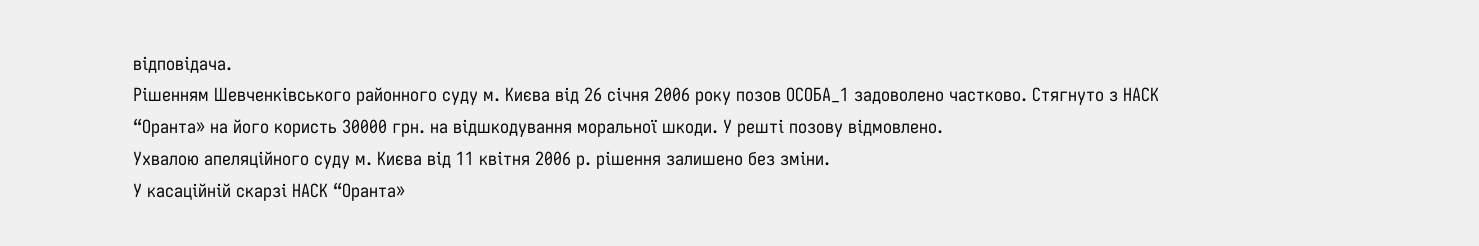відповідача.
Рішенням Шевченківського районного суду м. Києва від 26 січня 2006 року позов ОСОБА_1 задоволено частково. Стягнуто з НАСК “Оранта» на його користь 30000 грн. на відшкодування моральної шкоди. У решті позову відмовлено.
Ухвалою апеляційного суду м. Києва від 11 квітня 2006 р. рішення залишено без зміни.
У касаційній скарзі НАСК “Оранта»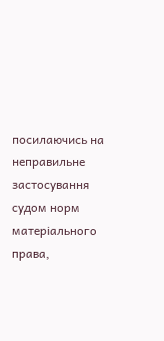посилаючись на неправильне застосування судом норм матеріального права,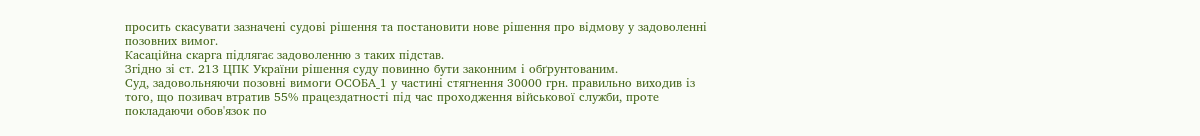просить скасувати зазначені судові рішення та постановити нове рішення про відмову у задоволенні позовних вимог.
Касаційна скарга підлягає задоволенню з таких підстав.
Згідно зі ст. 213 ЦПК України рішення суду повинно бути законним і обґрунтованим.
Суд, задовольняючи позовні вимоги ОСОБА_1 у частині стягнення 30000 грн. правильно виходив із того, що позивач втратив 55% працездатності під час проходження військової служби, проте покладаючи обов'язок по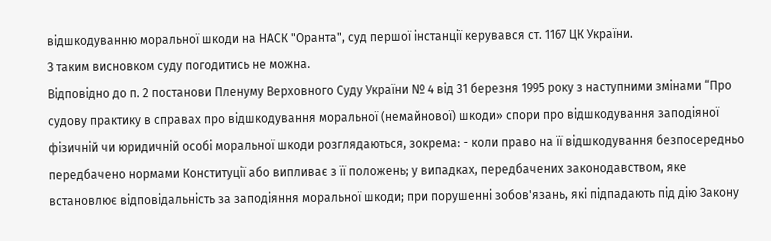відшкодуванню моральної шкоди на НАСК "Оранта", суд першої інстанції керувався ст. 1167 ЦК України.
З таким висновком суду погодитись не можна.
Відповідно до п. 2 постанови Пленуму Верховного Суду України № 4 від 31 березня 1995 року з наступними змінами “Про судову практику в справах про відшкодування моральної (немайнової) шкоди» спори про відшкодування заподіяної фізичній чи юридичній особі моральної шкоди розглядаються, зокрема: - коли право на її відшкодування безпосередньо передбачено нормами Конституції або випливає з її положень; у випадках, передбачених законодавством, яке встановлює відповідальність за заподіяння моральної шкоди; при порушенні зобов'язань, які підпадають під дію Закону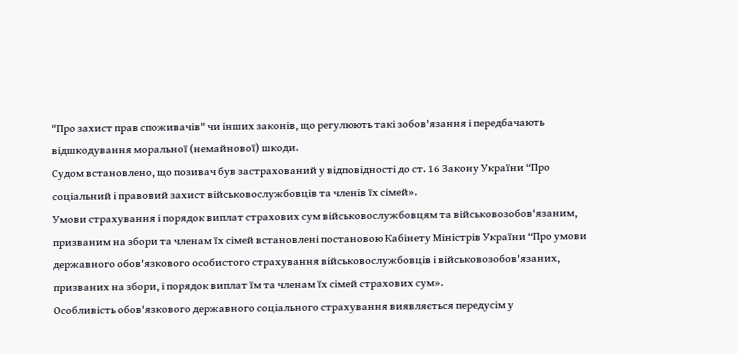"Про захист прав споживачів" чи інших законів, що регулюють такі зобов'язання і передбачають відшкодування моральної (немайнової) шкоди.
Судом встановлено, що позивач був застрахований у відповідності до ст. 16 Закону України “Про соціальний і правовий захист військовослужбовців та членів їх сімей».
Умови страхування і порядок виплат страхових сум військовослужбовцям та військовозобов'язаним, призваним на збори та членам їх сімей встановлені постановою Кабінету Міністрів України “Про умови державного обов'язкового особистого страхування військовослужбовців і військовозобов'язаних, призваних на збори, і порядок виплат їм та членам їх сімей страхових сум».
Особливість обов'язкового державного соціального страхування виявляється передусім у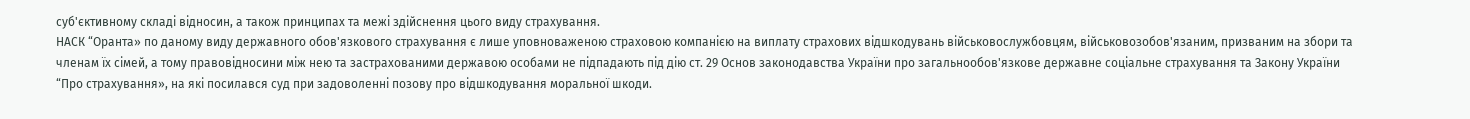суб'єктивному складі відносин, а також принципах та межі здійснення цього виду страхування.
НАСК “Оранта» по даному виду державного обов'язкового страхування є лише уповноваженою страховою компанією на виплату страхових відшкодувань військовослужбовцям, військовозобов'язаним, призваним на збори та членам їх сімей, а тому правовідносини між нею та застрахованими державою особами не підпадають під дію ст. 29 Основ законодавства України про загальнообов'язкове державне соціальне страхування та Закону України “Про страхування», на які посилався суд при задоволенні позову про відшкодування моральної шкоди.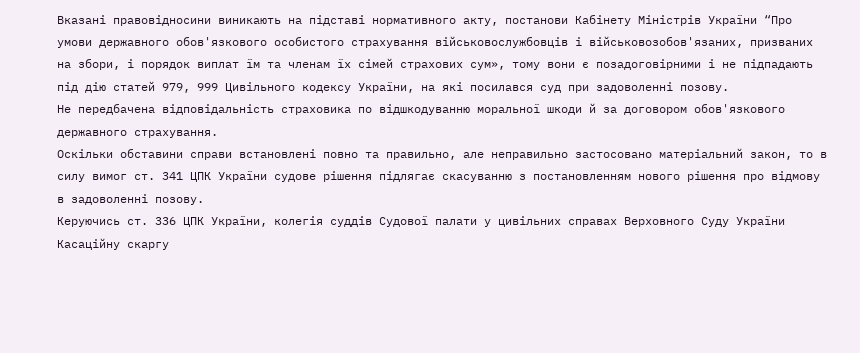Вказані правовідносини виникають на підставі нормативного акту, постанови Кабінету Міністрів України “Про умови державного обов'язкового особистого страхування військовослужбовців і військовозобов'язаних, призваних на збори, і порядок виплат їм та членам їх сімей страхових сум», тому вони є позадоговірними і не підпадають під дію статей 979, 999 Цивільного кодексу України, на які посилався суд при задоволенні позову.
Не передбачена відповідальність страховика по відшкодуванню моральної шкоди й за договором обов'язкового державного страхування.
Оскільки обставини справи встановлені повно та правильно, але неправильно застосовано матеріальний закон, то в силу вимог ст. 341 ЦПК України судове рішення підлягає скасуванню з постановленням нового рішення про відмову в задоволенні позову.
Керуючись ст. 336 ЦПК України, колегія суддів Судової палати у цивільних справах Верховного Суду України
Касаційну скаргу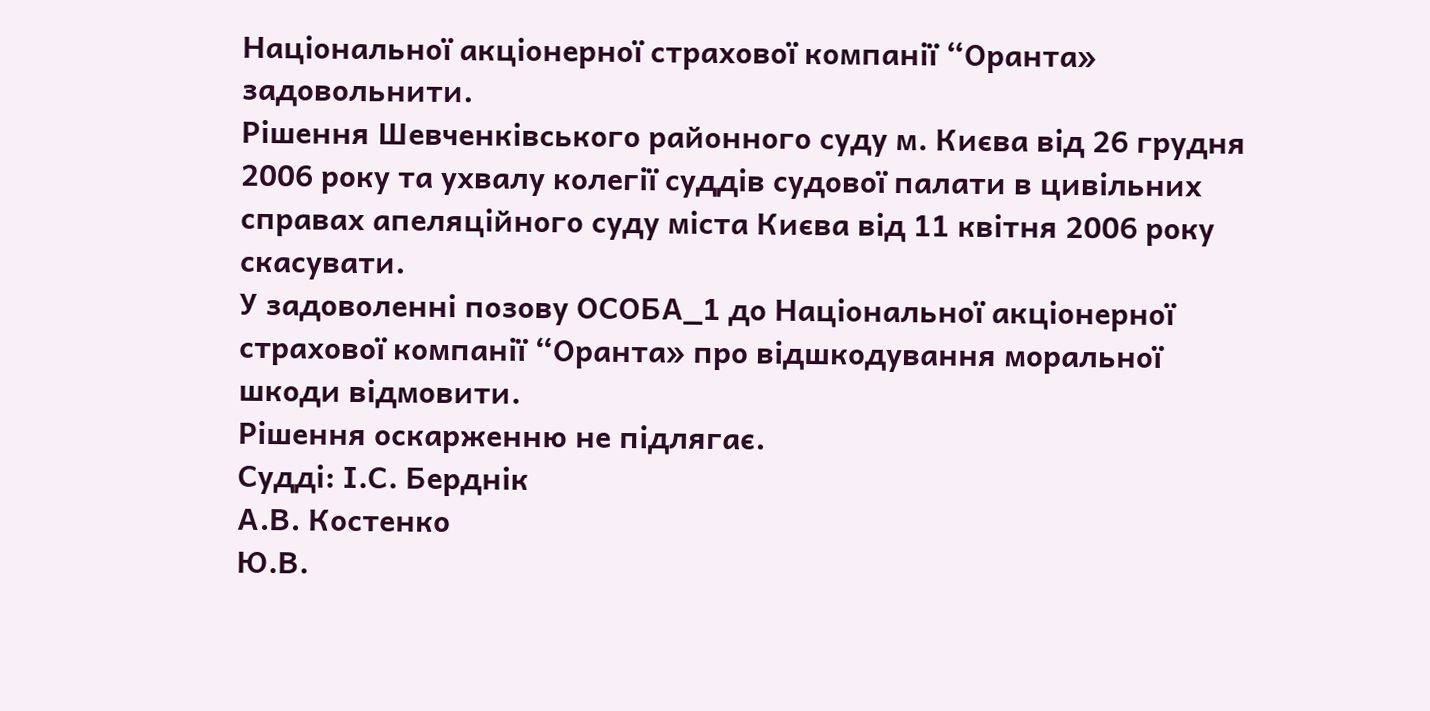Національної акціонерної страхової компанії “Оранта» задовольнити.
Рішення Шевченківського районного суду м. Києва від 26 грудня 2006 року та ухвалу колегії суддів судової палати в цивільних справах апеляційного суду міста Києва від 11 квітня 2006 року скасувати.
У задоволенні позову ОСОБА_1 до Національної акціонерної страхової компанії “Оранта» про відшкодування моральної шкоди відмовити.
Рішення оскарженню не підлягає.
Судді: І.С. Берднік
А.В. Костенко
Ю.В.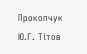Прокопчук
Ю.Г. Тітов